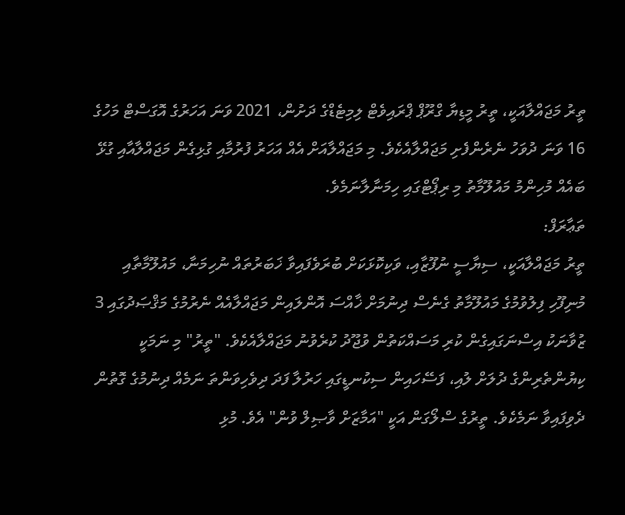ތީރު މަޖައްލާއަކީ، ތީރު މީޑިޔާ ގްރޫޕް ޕްރައިވެޓް ލިމިޓެޑްގެ ދަށުން، 2021 ވަނަ އަހަރުގެ އޮގަސްޓް މަހުގެ 16 ވަނަ ދުވަހު ނެރެންފެށި މަޖައްލާއެކެވެ. މި މަޖައްލާއަށް އެއް އަހަރު ފުރުމާއި ގުޅިގެން މަޖައްލާއާއި ގުޅޭ ބައެއް މުހިންމު މައުލޫމާތު މި ރިޕޯޓްގައި ހިމަނާލާނަމެވެ.
ތަޢާރަފް:
ތީރު މަޖައްލާއަކީ، ސިޔާސީ ނުފޫޒާއި، ވަކިކޮޅަކަށް ބުރަވެފައިވާ ޚަބަރުތައް ނުހިމަނާ، މައުލޫމާތާއި މުނިފޫހި ފިލުވުމުގެ މައުލޫމާތު ގެނެސް ދިނުމަށް ޚާއްސަ އޮންލައިން މަޖައްލާއެއް ނެރުމުގެ މަޤްޞަދުގައި 3 ޒުވާނަކު އިސްނަގައިގެން ކުރި މަސައްކަތުން ވުޖޫދު ކުރެވުނު މަޖައްލާއެކެވެ. "ތީރު" މި ނަމަކީ ކިޔުންތެރިންގެ ދުލަށް ލުއި، ފަސޭހައިން ސިކުނޑީގައި ހަރުލާ ފަދަ ދިވެހިވަންތަ ނަމެއް ދިނުމުގެ ގޮތުން ދެވިފައިވާ ނަމެކެވެ. ތީރުގެ ސްލޯގަން އަކީ "އަމާޒަށް ވާޞިލް ވުން" އެވެ. މުޅި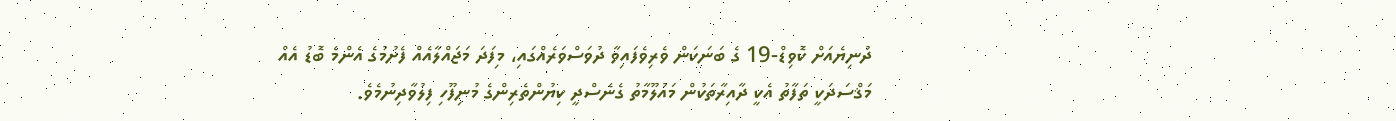ދުނިޔެއަށް ކޮވިޑް-19 ގެ ބަނަކަން ވެރިވެފައިވާ ދުވަސްވަރެއްގައި، މިފަދަ މަޖައްލާއެއް ފެށުމުގެ އެންމެ ބޮޑު އެއް މަޤްސަދަކީ ތަފާތު އެކީ ދާއިރާތަކުން މައުލޫމާތު ގެނެސްދީ ކިޔުންތެރިންގެ މުނިފޫހި ފިލުވާދިނުމެވެ.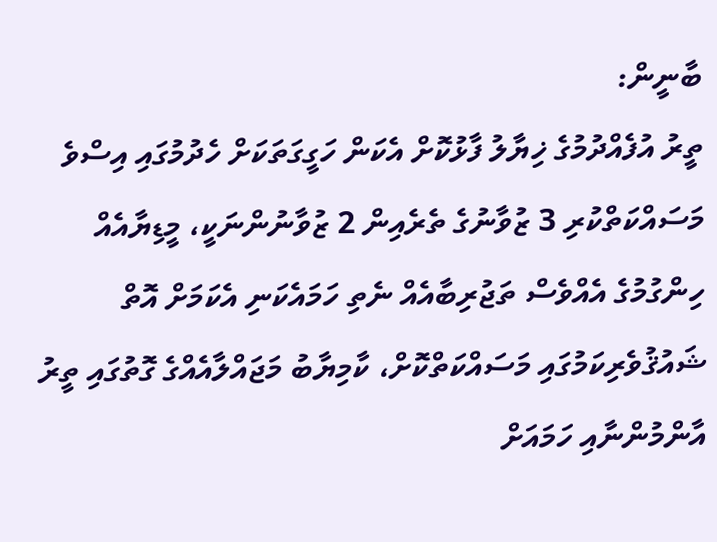ބާނީން:
ތީރު އުފެއްދުމުގެ ޚިޔާލު ފާޅުކޮށް އެކަން ހަގީގަތަކަށް ހެދުމުގައި އިސްވެ މަސައްކަތްކުރި 3 ޒުވާނުގެ ތެރެއިން 2 ޒުވާނުންނަކީ، މީޑިޔާއެއް ހިންގުމުގެ އެއްވެސް ތަޖުރިބާއެއް ނެތި ހަމައެކަނި އެކަމަށް އޮތް ޝައުޤުވެރިކަމުގައި މަސައްކަތްކޮށް، ކާމިޔާބު މަޖައްލާއެއްގެ ގޮތުގައި ތީރު އާންމުންނާއި ހަމައަށް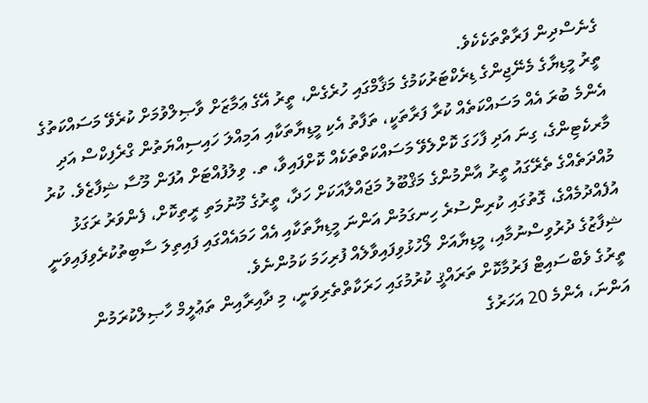ގެނެސްދިން ފަރާތްތަކެކެވެ.
ތީރު މީޑިޔާގެ މެނޭޖިންގެ ޑިރެކްޓަރުކަމުގެ މަޤާމްގައި ހުރެގެން، ތީރު އޭގެ ޢަމާޒަށް ވާޞިލްވުމަށް ކުރެވޭ މަސައްކަތުގެ އެންމެ ބުރަ އެއް މަސައްކަތެއް ކުރާ ފަރާތަކީ، ތަފާތު އެކި މީޑިޔާތަކާއި އަމިއްލަ ހައިސިއްޔަތުން ގްރެފިކްސް އަދި މާރކެޓިންގެ، ގިނަ އަދި ފާހަގަ ކޮށްލެވޭ މަސައްކަތްތަކެއް ކޮށްފައިވާ، ތ. ވިލުފުއްޓަށް އުފަން މޫސާ ޝިފާޒެވެ. ކުރު މުއްދަތެއްގެ ތެރޭގައު ތީރު އާންމުންގެ މަޤްބޫލު މަޖައްލާއަކަށް ހަދާ، ތީރުގެ މޫނުމަތި ރީތިކޮށް، ފެންވަރު ރަގަޅު އުފެއްދުމެއްގެ، ގޮތުގައި ކުރިންސުރެ ހިނގަމުން އަންނަ މީޑިޔާތަކާއި އެއް ހަމައެއްގައި ފައިތިލަ ސާބިތުކުރެވިފައިވަނީ ޝިފާޒުގެ ދުރުވިސްނުމާއި، މީޑިޔާއަށް ލޯހުޅުވިފައިވާލެއް ފުރިހަމަ ކަމުންނެވެ.
ތީރުގެ ވެބްސައިޓް ފަރުމާކޮށް ތަރައްޤީ ކުރުމުގައި ހަރަކާތްތެރިވަނީ، މި ދާއިރާއިން ތަޢުލީމް ހާޞިލްކުރަމުން އަންނަ، އެންމެ 20 އަހަރުގެ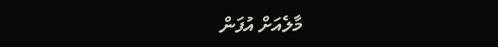މާލެއަށް އުފަން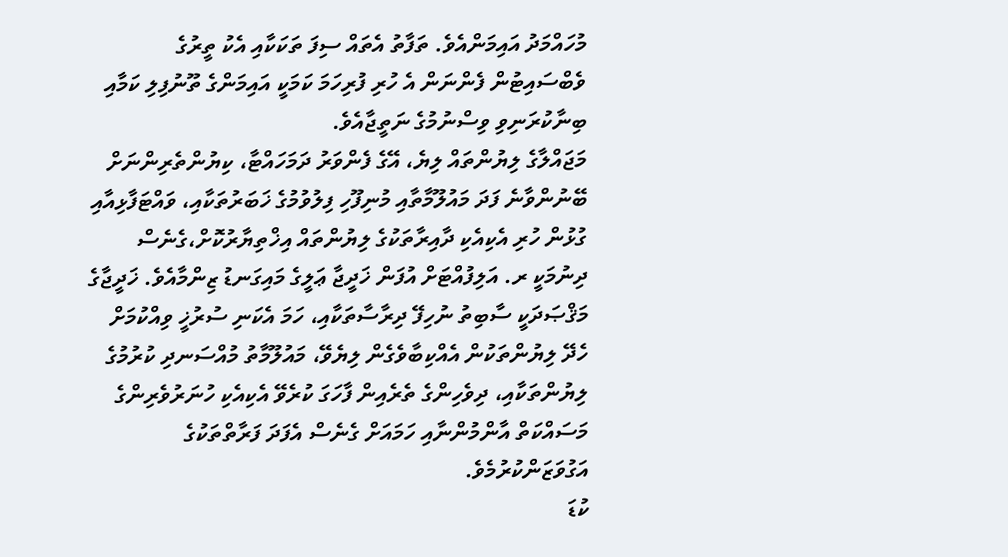މުހައްމަދު އައިމަންއެވެ. ތަފާތު އެތައް ސިފަ ތަކަކާއި އެކު ތީރުގެ ވެބްސައިޓުން ފެންނަން އެ ހުރި ފުރިހަމަ ކަމަކީ އައިމަންގެ ތޫނުފިލި ކަމާއި ބިނާކުރަނިވި ވިސްނުމުގެ ނަތީޖާއެވެ.
މަޖައްލާގެ ލިޔުންތައް ލިޔެ، އޭގެ ފެންވަރު ދަމަހައްޓާ، ކިޔުންތެރިންނަށް ބޭނުންވާނެ ފަދަ މައުލޫމާތާއި މުނިފޫހި ފިލުވުމުގެ ޚަބަރުތަކާއި، ވައްޓަފާޅިއާއި ގުޅުން ހުރި އެކިއެކި ދާއިރާތަކުގެ ލިޔުންތައް އިޚްތިޔާރުކޮށް،ގެނެސް ދިނުމަކީ ރ. އަލިފުއްޓަށް އުފަން ޚަދީޖާ ޢަލީގެ މައިގަނޑު ޒިންމާއެވެ. ޚަދީޖާގެ މަޤްޞަދަކީ ސާބިތު ނުހިފޭ ދިރާސާތަކާއި، ހަމަ އެކަނި ސުރުޚީ ވިއްކުމަށް ހެދޭ ލިޔުންތަކުން އެއްކިބާވެގެން ލިޔެވޭ، މައުލޫމާތު މުއްސަނދި ކުރުމުގެ ލިޔުންތަކާއި، ދިވެހިންގެ ތެރެއިން ފާހަގަ ކުރެވޭ އެކިއެކި ހުނަރުވެރިންގެ މަސައްކަތް އާންމުންނާއި ހަމައަށް ގެނެސް އެފަދަ ފަރާތްތަކުގެ އަގުވަޒަންކުރުމެވެ.
ކުޑަ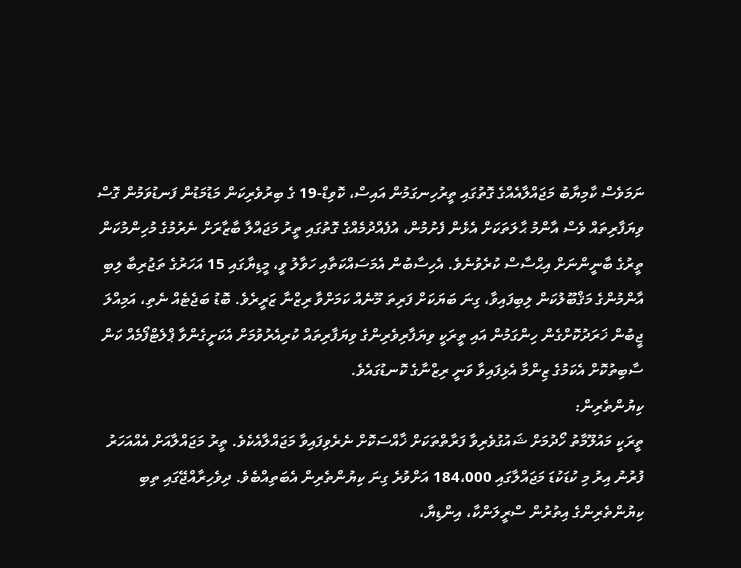ނަމަވެސް ކާމިޔާބު މަޖައްލާއެއްގެ ގޮތުގައި ތީރުހިނގަމުން އައިސް، ކޮވިޑް-19 ގެ ބިރުވެރިކަން މަޑުމަޑުން ފަނޑުވަމުން ގޮސް ވިޔަފާރިތައް ވެސް އާންމު ޙާލަތަކަށް އެޅެން ފެށުމުން، އުފެއްދުމެއްގެ ގޮތުގައި ތީރު މަޖައްލާ ބާޒާރަށް ނެރުމުގެ މުހިންމުކަން ތީރުގެ ބާނީންނަށް އިޙްސާސް ކުރެވުނެވެ. އެހިސާބުން އެމަސައްކަތާއި ހަވާލު ވީ، މީޑިޔާގައި 15 އަހަރުގެ ތަޖުރިބާ ލިބި އާންމުންގެ މަޤްބޫލުކަން ލިބިފައިވާ، ގިނަ ބަޔަކަށް ފަރިތަ މޫނެއް ކަމަށްވާ ރިޒްނާ ޒަރީރެވެ. ބޮޑު ބަޖެޓެއް ނެތި، އަމިއްލަ ޖީބުން ޚަރަދުކޮށްގެން ހިންގަމުން އައި ތީރަކީ ވިޔަފާރިވެރިންގެ ވިޔަފާރިތައް ކުރިއެރުވުމަށް އެކަށީގެންވާ ޕްލެޓްފޯމެއް ކަން ސާބިތުކޮށް އެކަމުގެ ޒިންމާ އެޅިފައިވާ ވަނީ ރިޒްނާގެ ކޮނޑުގައެވެ.
ކިޔުންތެރިން:
ތީރަކީ މައުލޫމާތު ހޯދުމަށް ޝައުގުވެރިވާ ފަރާތްތަކަށް ޚާއްސަކޮށް ނެރެވިފައިވާ މަޖައްލާއެކެވެ. ތީރު މަޖައްލާއަށް އެއްއަހަރު ފުރުނު އިރު މި ކުޑަކުޑަ މަޖައްލާގައި 184،000 އަށްވުރެ ގިނަ ކިޔުންތެރިން އެބަތިއްބެވެ. ދިވެހިރާއްޖޭގައި ތިބި ކިޔުންތެރިންގެ އިތުރުން ސްރީލަންކާ، އިންޑިޔާ،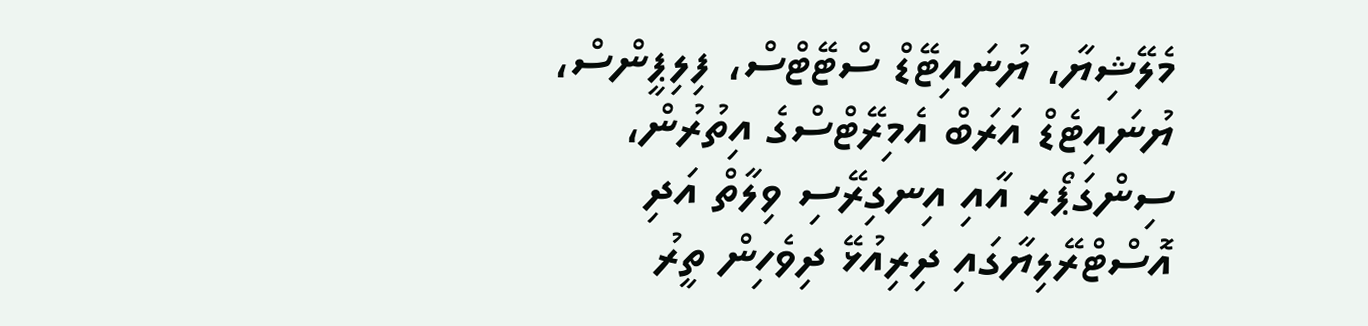މެލޭޝިޔާ، ޔުނައިޓޭޑް ސްޓޭޓްސް، ފިލިޕީންސް، ޔުނައިޓެޑް އަރަބް އެމިރޭޓްސްގެ އިތުރުން، ސިންގަޕޯރ އާއި އިނގިރޭސި ވިލާތް އަދި އޮސްޓްރޭލިޔާގައި ދިރިއުޅޭ ދިވެހިން ތީރު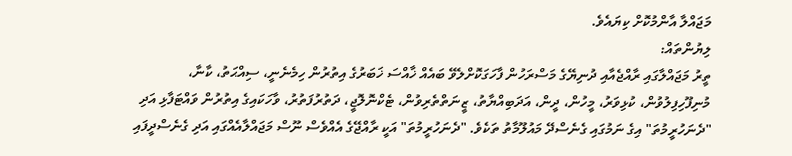މަޖައްލާ އާންމުކޮށް ކިޔައެވެ.
ލިޔުންތައް:
ތީރު މަޖައްލާގައި ރާއްޖެއާއި ދުނިޔޭގެ މަސްރަހުން ފާހަގަކޮށްލެވޭ ބައެއް ޚާއްސަ ޚަބަރުގެ އިތުރުން ހިމެނެނީ، ސިއްޙަތު، ކާނާ، މުނިފޫހިފިލުވުން، ކުޅިވަރު، މީހުން، ދީން، އަދަބިއްޔާތު، ޒީނަތްތެރިވުން، ޓެކްނޮލޮޖީ، ދަތުރުފަތުރު، ވާހަކައިގެ އިތުރުން ވައްޓަފާޅި އަދި "ދެނަހުރީމުތަ" އިގެ ނަމުގައި ގެނެސްދޭ މައުލޫމާތު ތަކެވެ. "ދެނަހުރީމުތަ" އަކީ ރާއްޖޭގެ އެއްވެސް ނޫސް މަޖައްލާއެއްގައި އަދި ގެނެސްދީފައި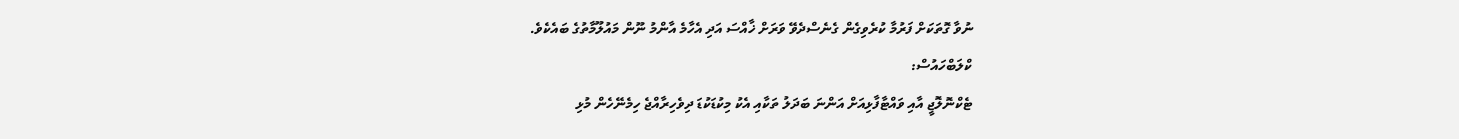ނުވާ ގޮތަކަށް ފަރުމާ ކުރެވިގެން ގެނެސްދެވޭ ވަރަށް ޚާއްސަ އަދި އެހާމެ އާންމު ނޫން މައުލޫމާތުގެ ބައެކެވެ.
ކްލަބްހައުސް:
ޓެކްނޮލޮޖީ އާއި ވައްޓާފާޅިއަށް އަންނަ ބަދަލު ތަކާއި އެކު މިކުޑަކުޑަ ދިވެހިރާއްޖެ ހިމެނޭހެން މުޅި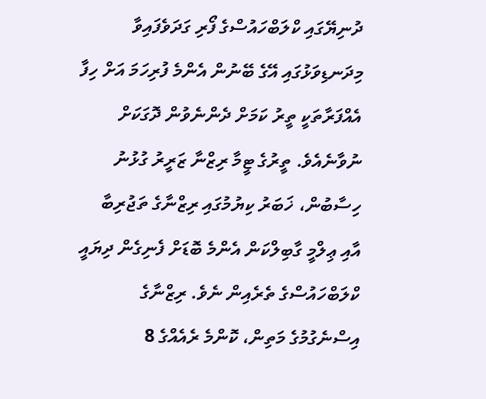ދުނިޔޭގައި ކްލަބްހައުސްގެ ފޯރި ގަދަވެފައިވާ މިދަނޑިވަޅުގައި އޭގެ ބޭނުން އެންމެ ފުރިހަމަ އަށް ހިފާ އެއްފަރާތަކީ ތީރު ކަމަށް ދެންނެވުން ދޮގަކަށް ނުވާނެއެވެ. ތީރުގެ ޓީމާ ރިޒްނާ ޒަރީރު ގުޅުނު ހިސާބުން، ޚަބަރު ކިޔުމުގައި ރިޒްނާގެ ތަޖުރިބާ އާއި ޢިލްމީ ގާބިލްކަން އެންމެ ބޮޑަށް ފެނިގެން ދިޔައީ ކްލަބްހައުސްގެ ތެރެއިން ނެވެ. ރިޒްނާގެ އިސްނެގުމުގެ މަތިން، ކޮންމެ ރެއެއްގެ 8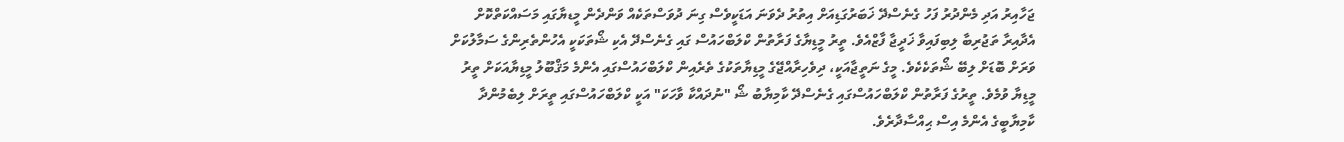ޖަހާއިރު އަދި މެންދުރު ފަހު ގެނެސްދޭ ޚަބަރުގަޑިއަށް އިތުރު ދެވަނަ އަޑަކީވެސް ގިނަ ދުވަސްތަކެއް ވަންދެން މީޑޔާގައި މަސައްކަތްކޮށް އެދާއިރާ ތަޖުރިބާ ލިބިފައިވާ ޚަދީޖާ ފާޒްއެވެ. ތީރު މީޑިޔާގެ ފަރާތުން ކްލަބްހައުސް ގައި ގެނެސްދޭ އެކި ޝޯތަކަކީ އެހުންތެރިންގެ ސަމާލުކަށް ވަރަށް ބޮޑަށް ލިބޭ ޝޯތަކެކެވެ. މީގެ ނަތީޖާއަކީ، ދިވެހިރާއްޖޭގެ މީޑިޔާތަކުގެ ތެރެއިން ކްލަބްހައުސްގައި އެންމެ މަޤްބޫލު މީޑިޔާއަކަށް ތީރު މީޑިޔާ ވުމެވެ. ތީރުގެ ފަރާތުން ކްލަބްހައުސްގައި ގެނެސްދޭ ކާމިޔާބު ޝޯ "ނުދައްކާ ވާހަކަ" އަކީ ކްލަބްހައުސްގައި ތީރަށް ލިބެމުންދާ ކާމިޔާބީގެ އެންމެ އިސް ޙިއްސާދާރެވެ.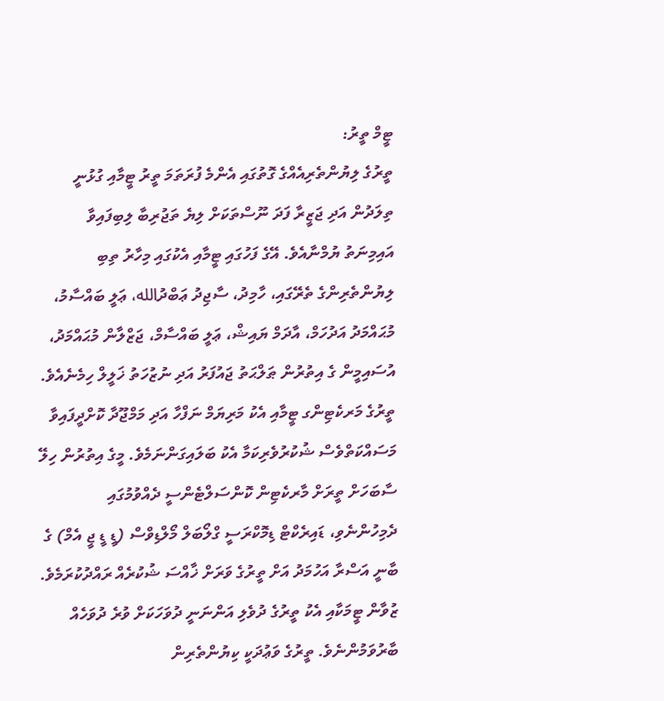ޓީމް ތީރު:
ތީރުގެ ލިޔުންތެރިއެއްގެ ގޮތުގައި އެންމެ ފުރަތަމަ ތީރު ޓީމާއި ގުޅުނީ ތިލަދުން އަދި ޖަޒީރާ ފަދަ ނޫސްތަކަށް ލިޔެ ތަޖުރިބާ ލިބިފައިވާ އައިމިނަތު ޔުމްނާއެވެ. އޭގެ ފަހުގައި ޓީމާއި އެކުގައި މިހާރު ތިބި ލިޔުންތެރިންގެ ތެރޭގައި، ހާމިދު، ސާޖިދު ޢަބްދުالله، ޢަލީ ބައްސާމު، މުޙައްމަދު އަދުހަމް، އާދަމް ޔައިޝް، ޢަލީ ބައްސާމް، ޖަޒްލާން މުޙައްމަދު،  އުސައިމީން ގެ އިތުރުން ޠަލްޙަތު ޖައުފަރު އަދި ނުޒުހަތު ޚަލީލް ހިމެނެއެވެ. ތީރުގެ މަރކެޓިންގ ޓީމާއި އެކު މަރިޔަމް ނަފްހާ އަދި މަމްޖޫދާ ކޮށްދީފައިވާ މަސައްކަތްވެސް ޝުކުރުވެރިކަމާ އެކު ބަލައިގަންނަމެވެ. މީގެ އިތުރުން ހިލޭ ސާބަހަށް ތީރަށް މާރކެޓިން ކޮންސަލްޓެންސީ ދެއްވުމުގައި ދެމިހުންނެވި، ޑައިރެކްޓް ޑިމޮކްރަސީ ގްލޯބަލް މޯލްޑިވްސް (ޑީ ޑީ ޖީ އެމް) ގެ ބާނީ އަސްރާ އަހުމަދު އަށް ތީރުގެ ވަރަށް ޚާއްސަ ޝުކުރެއް ރައްދުކުރަމެވެ.
ޒުވާން ޓީމަކާއި އެކު ތީރުގެ ދުވެލި އަންނަނީ ދުވަހަކަށް ވުރެ ދުވަހެއް ބާރުވަމުންނެވެ. ތީރުގެ ވަޢުދަކީ ކިޔުންތެރިން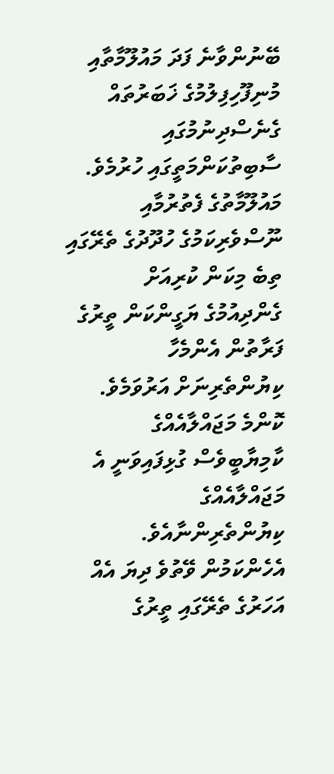ބޭނުންވާނެ ފަދަ މައުލޫމާތާއި މުނިފޫހިފިލުމުގެ ޚަބަރުތައް ގެނެސްދިނުމުގައި ސާބިތުކަންމަތީގައި ހުރުމެވެ. މައުލޫމާތުގެ ފެތުރުމާއި ނޫސްވެރިކަމުގެ ހުދޫދުގެ ތެރޭގައި ތިބެ މިކަން ކުރިއަށް ގެންދިއުމުގެ ޔަގީންކަން ތީރުގެ ފަރާތުން އެންމެހާ ކިޔުންތެރިނަށް އަރުވަމެވެ. ކޮންމެ މަޖައްލާއެއްގެ ކާމިޔާބީވެސް ގުޅިފައިވަނީ އެ މަޖައްލާއެއްގެ ކިޔުންތެރިންނާއެވެ. އެހެންކަމުން ވޭތުވެ ދިޔަ އެއް އަހަރުގެ ތެރޭގައި ތީރުގެ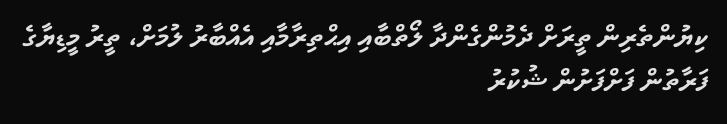ކިޔުންތެރިން ތީރަށް ދެމުންގެންދާ ލޯތްބާއި އިޙްތިރާމާއި އެއްބާރު ލުމަށް، ތީރު މީޑިޔާގެ ފަރާތުން ފަށްފަށުން ޝުކުރު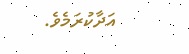އަދާކުރަމެވެ.